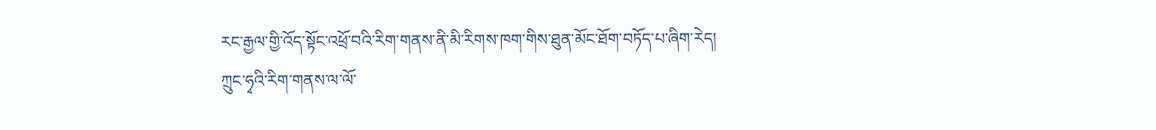རང་རྒྱལ་གྱི་འོད་སྟོང་འཕྲོ་བའི་རིག་གནས་ནི་མི་རིགས་ཁག་གིས་ཐུན་མོང་ཐོག་བཏོད་པ་ཞིག་རེད།
ཀྲུང་ཧྭའི་རིག་གནས་ལ་ལོ་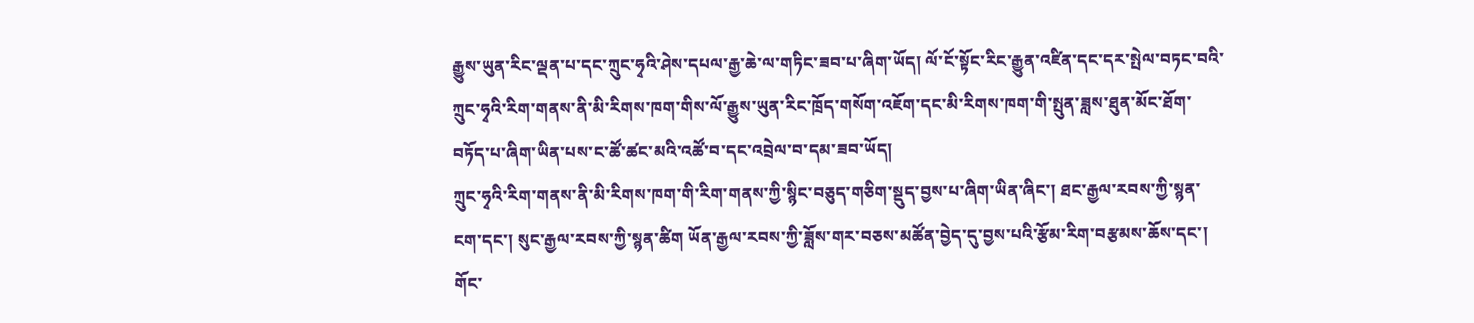རྒྱུས་ཡུན་རིང་ལྡན་པ་དང་ཀྲུང་ཧྭའི་ཤེས་དཔལ་རྒྱ་ཆེ་ལ་གཏིང་ཟབ་པ་ཞིག་ཡོད། ལོ་ངོ་སྟོང་རིང་རྒྱུན་འཛིན་དང་དར་སྤེལ་བཏང་བའི་ཀྲུང་ཧྭའི་རིག་གནས་ནི་མི་རིགས་ཁག་གིས་ལོ་རྒྱུས་ཡུན་རིང་ཁྲོད་གསོག་འཇོག་དང་མི་རིགས་ཁག་གི་སྤུན་ཟླས་ཐུན་མོང་ཐོག་བཏོད་པ་ཞིག་ཡིན་པས་ང་ཚོ་ཚང་མའི་འཚོ་བ་དང་འབྲེལ་བ་དམ་ཟབ་ཡོད།
ཀྲུང་ཧྭའི་རིག་གནས་ནི་མི་རིགས་ཁག་གི་རིག་གནས་ཀྱི་སྙིང་བཅུད་གཅིག་སྡུད་བྱས་པ་ཞིག་ཡིན་ཞིང་། ཐང་རྒྱལ་རབས་ཀྱི་སྙན་ངག་དང་། སུང་རྒྱལ་རབས་ཀྱི་སྙན་ཚིག ཡོན་རྒྱལ་རབས་ཀྱི་ཟློས་གར་བཅས་མཚོན་བྱེད་དུ་བྱས་པའི་རྩོམ་རིག་བརྩམས་ཆོས་དང་། གོང་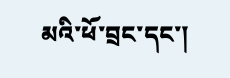མའི་ཕོ་བྲང་དང་།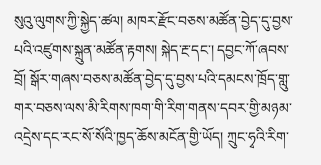སུའུ་ལུགས་ཀྱི་སྐྱེད་ཚལ། མཁར་རྫོང་བཅས་མཚོན་བྱེད་དུ་བྱས་པའི་འཛུགས་སྐྲུན་མཚོན་རྟགས། སྐེད་རྔ་དང་། དབྱང་ཀོ་ཞབས་བྲོ། སྒོར་གཞས་བཅས་མཚོན་བྱེད་དུ་བྱས་པའི་དམངས་ཁྲོད་གླུ་གར་བཅས་ལས་མི་རིགས་ཁག་གི་རིག་གནས་དབར་གྱི་མཉམ་འདྲེས་དང་རང་སོ་སོའི་ཁྱད་ཆོས་མངོན་གྱི་ཡོད། ཀྲུང་ཧྭའི་རིག་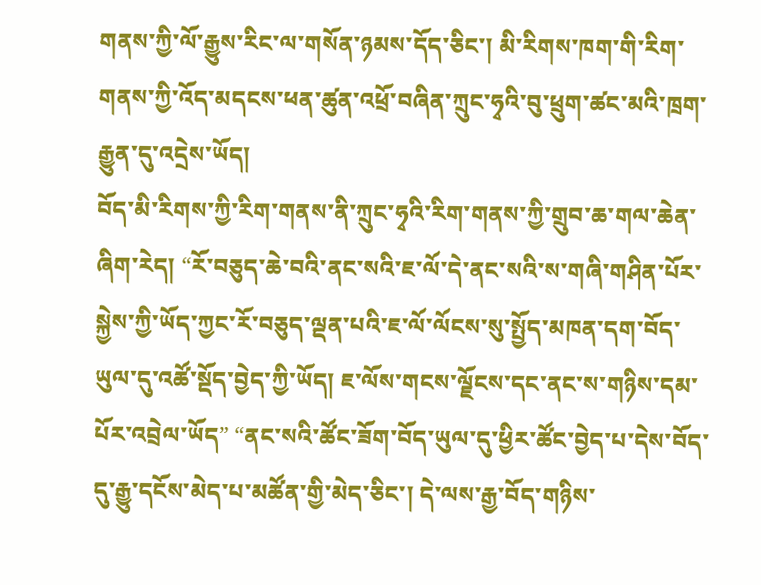གནས་ཀྱི་ལོ་རྒྱུས་རིང་ལ་གསོན་ཉམས་དོད་ཅིང་། མི་རིགས་ཁག་གི་རིག་གནས་ཀྱི་འོད་མདངས་ཕན་ཚུན་འཕྲོ་བཞིན་ཀྲུང་ཧྭའི་བུ་ཕྲུག་ཚང་མའི་ཁྲག་རྒྱུན་དུ་འདྲེས་ཡོད།
བོད་མི་རིགས་ཀྱི་རིག་གནས་ནི་ཀྲུང་ཧྭའི་རིག་གནས་ཀྱི་གྲུབ་ཆ་གལ་ཆེན་ཞིག་རེད། “རོ་བཅུད་ཆེ་བའི་ནང་སའི་ཇ་ལོ་དེ་ནང་སའི་ས་གཞི་གཤིན་པོར་སྐྱེས་ཀྱི་ཡོད་ཀྱང་རོ་བཅུད་ལྡན་པའི་ཇ་ལོ་ལོངས་སུ་སྤྱོད་མཁན་དག་བོད་ཡུལ་དུ་འཚོ་སྡོད་བྱེད་ཀྱི་ཡོད། ཇ་ལོས་གངས་ལྗོངས་དང་ནང་ས་གཉིས་དམ་པོར་འབྲེལ་ཡོད” “ནང་སའི་ཚོང་ཟོག་བོད་ཡུལ་དུ་ཕྱིར་ཚོང་བྱེད་པ་དེས་བོད་དུ་རྒྱུ་དངོས་མེད་པ་མཚོན་གྱི་མེད་ཅིང་། དེ་ལས་རྒྱ་བོད་གཉིས་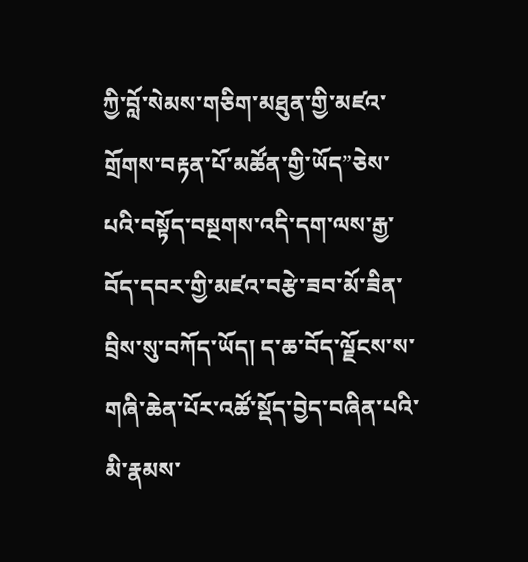ཀྱི་བློ་སེམས་གཅིག་མཐུན་གྱི་མཛའ་གྲོགས་བརྟན་པོ་མཚོན་གྱི་ཡོད”ཅེས་པའི་བསྟོད་བསྔགས་འདི་དག་ལས་རྒྱ་བོད་དབར་གྱི་མཛའ་བརྩེ་ཟབ་མོ་ཟིན་བྲིས་སུ་བཀོད་ཡོད། ད་ཆ་བོད་ལྗོངས་ས་གཞི་ཆེན་པོར་འཚོ་སྡོད་བྱེད་བཞིན་པའི་མི་རྣམས་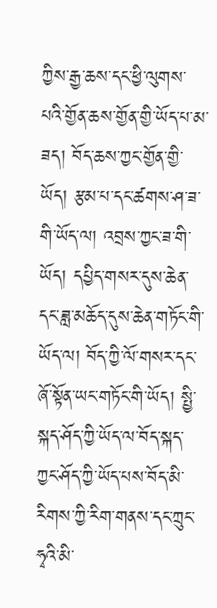ཀྱིས་རྒྱ་ཆས་དང་ཕྱི་ལུགས་པའི་གྱོན་ཆས་གྱོན་གྱི་ཡོད་པ་མ་ཟད། བོད་ཆས་ཀྱང་གྱོན་གྱི་ཡོད། རྩམ་པ་དང་ཚགས་ཤ་ཟ་གི་ཡོད་ལ། འབྲས་ཀྱང་ཟ་གི་ཡོད། དཔྱིད་གསར་དུས་ཆེན་དང་ཟླ་མཆོད་དུས་ཆེན་གཏོང་གི་ཡོད་ལ། བོད་ཀྱི་ལོ་གསར་དང་ཞོ་སྟོན་ཡང་གཏོང་གི་ཡོད། སྤྱི་སྐད་ཤོད་ཀྱི་ཡོད་ལ་བོད་སྐད་ཀྱང་ཤོད་ཀྱི་ཡོད་པས་བོད་མི་རིགས་ཀྱི་རིག་གནས་དང་ཀྲུང་ཧྭའི་མི་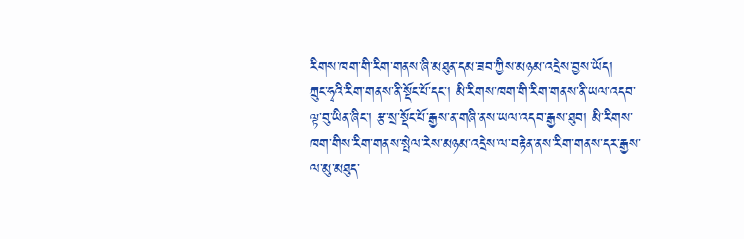རིགས་ཁག་གི་རིག་གནས་ཞི་མཐུན་དམ་ཟབ་ཀྱིས་མཉམ་འདྲེས་བྱས་ཡོད།
ཀྲུང་ཧྭའི་རིག་གནས་ནི་སྡོང་པོ་དང་། མི་རིགས་ཁག་གི་རིག་གནས་ནི་ཡལ་འདབ་ལྟ་བུ་ཡིན་ཞིང་། རྩ་སྲ་སྡོང་པོ་རྒྱས་ན་གཞི་ནས་ཡལ་འདབ་རྒྱས་ཐུབ། མི་རིགས་ཁག་གིས་རིག་གནས་སྤེལ་རེས་མཉམ་འདྲེས་ལ་བརྟེན་ནས་རིག་གནས་དར་རྒྱས་ལ་མུ་མཐུད་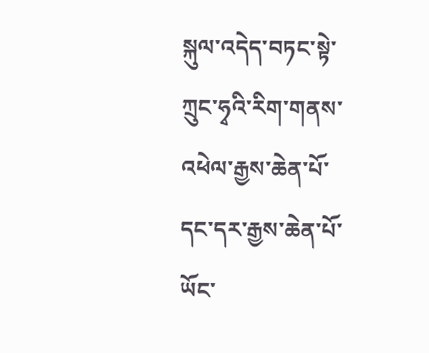སྐུལ་འདེད་བཏང་སྟེ་ཀྲུང་ཧྭའི་རིག་གནས་འཕེལ་རྒྱས་ཆེན་པོ་དང་དར་རྒྱས་ཆེན་པོ་ཡོང་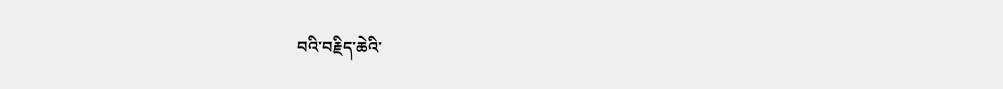བའི་བརྗིད་ཆེའི་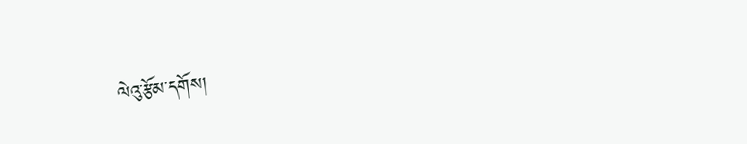ལེའུ་རྩོམ་དགོས།